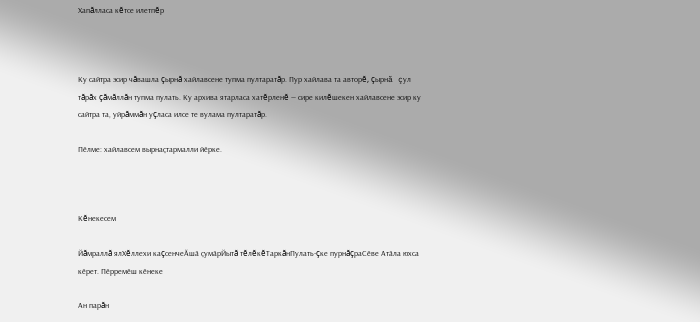Хапăлласа кĕтсе илетпĕр



Ку сайтра эсир чăвашла çырнă хайлавсене тупма пултаратăр. Пур хайлава та авторĕ, çырнă çул тăрăх çăмăллăн тупма пулать. Ку архива ятарласа хатĕрленĕ — сире килĕшекен хайлавсене эсир ку сайтра та, уйрăммăн уçласа илсе те вулама пултаратăр.

Пӗлме: хайлавсем вырнаҫтармалли йӗрке.



Кĕнекесем

Йăмраллă ялХĕллехи каçсенчеӐшӑ ҫумӑрЙытă тĕлĕкĕТаркăнПулать-çке пурнăçраСӗве Атӑла юхса кӗрет. Пӗрремӗш кӗнеке

Ан парăн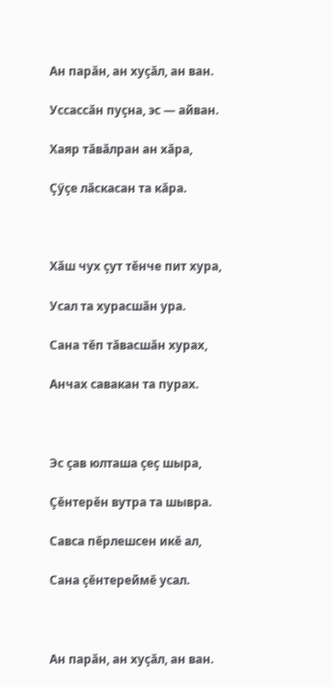Ан парăн, ан хуçăл, ан ван.

Уссассăн пуçна, эс — айван.

Хаяр тăвăлран ан хăра,

Çӳçе лăскасан та кăра.



Хăш чух çут тĕнче пит хура,

Усал та хурасшăн ура.

Сана тĕп тăвасшăн хурах,

Анчах савакан та пурах.



Эс çав юлташа çеç шыра,

Çĕнтерĕн вутра та шывра.

Савса пĕрлешсен икĕ ал,

Сана çĕнтереймĕ усал.



Ан парăн, ан хуçăл, ан ван.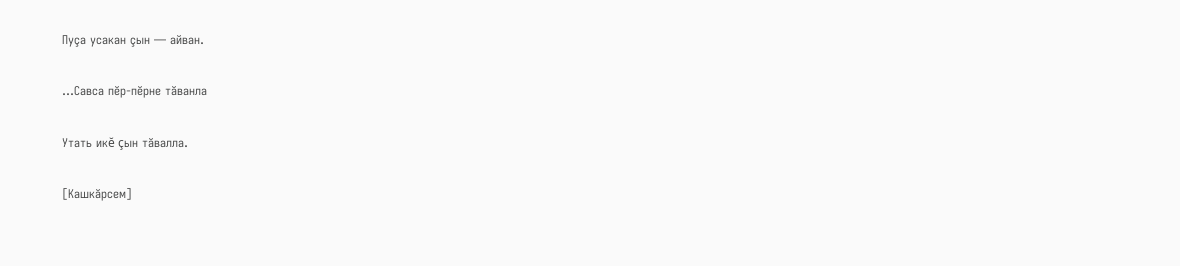Пуçа усакан çын — айван.

...Савса пĕр-пĕрне тăванла

Утать икĕ çын тăвалла.

[Кашкăрсем]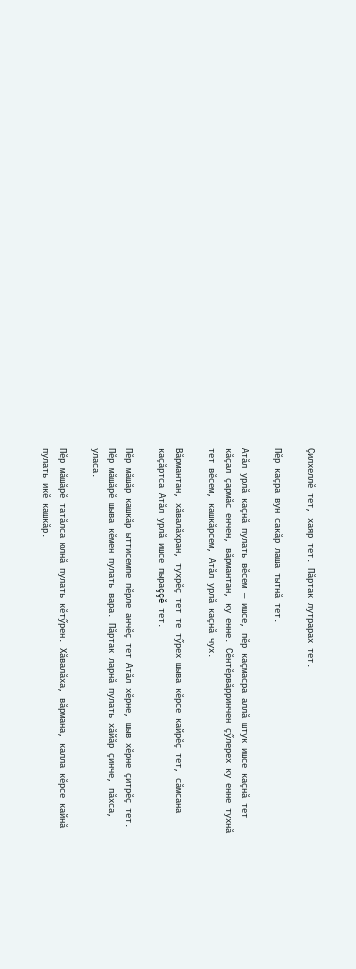Çилхеллĕ тет, хаяр тет. Пăртак лутрарах тет.

Пĕр каçра вун сакăр лаша тытнă тет.

Атăл урлă каçнă пулать вĕсем — ишсе, пĕр каçмасра аллă штук ишсе каçнă тет кăçал çармăс енчен, вăрмантан, ку енне. Сĕнтĕрвăрринчен çӳлерех ку енне тухнă тет вĕсем, кашкăрсем, Атăл урлă каçнă чух.

Вăрмантан, хăвалăхран, тухрĕç тет те тӳрех шыва кĕрсе кайрĕç тет, сăмсана каçăртса Атăл урлă ишсе пыраççĕ тет.

Пĕр мăшăр кашкăр ыттисемпе пĕрле анчĕç тет Атăл хĕрне, шыв хĕрне çитрĕç тет. Пĕр мăшăрĕ шыва кĕмен пулать вара. Пăртак ларнă пулать хăйăр çинче, пăхса, уласа.

Пĕр мăшăрĕ татăлса юлнă пулать кĕтӳрен. Хăвалăха, вăрмана, калла кĕрсе кайнă пулать икĕ кашкăр.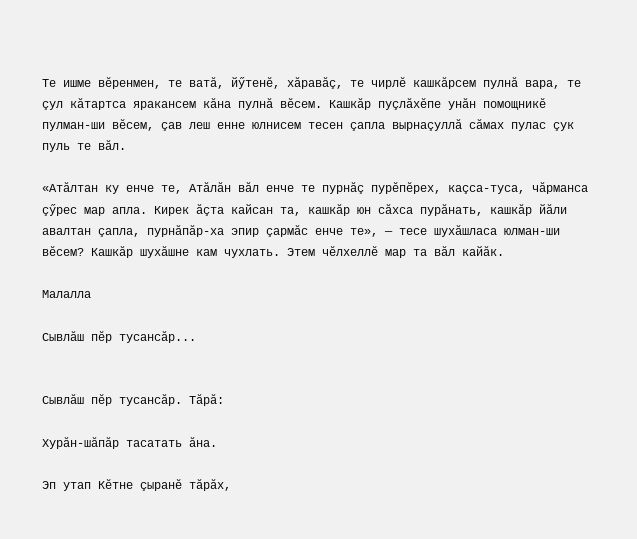Те ишме вĕренмен, те ватă, йӳтенĕ, хăравăç, те чирлĕ кашкăрсем пулнă вара, те çул кăтартса яракансем кăна пулнă вĕсем. Кашкăр пуçлăхĕпе унăн помощникĕ пулман-ши вĕсем, çав леш енне юлнисем тесен çапла вырнаçуллă сăмах пулас çук пуль те вăл.

«Атăлтан ку енче те, Атăлăн вăл енче те пурнăç пурĕпĕрех, каçса-туса, чăрманса çӳрес мар апла. Кирек ăçта кайсан та, кашкăр юн сăхса пурăнать, кашкăр йăли авалтан çапла, пурнăпăр-ха эпир çармăс енче те», — тесе шухăшласа юлман-ши вĕсем? Кашкăр шухăшне кам чухлать. Этем чĕлхеллĕ мар та вăл кайăк.

Малалла

Сывлăш пĕр тусансăр...


Сывлăш пĕр тусансăр. Тăрă:

Хурăн-шăпăр тасатать ăна.

Эп утап Кĕтне çыранĕ тăрăх,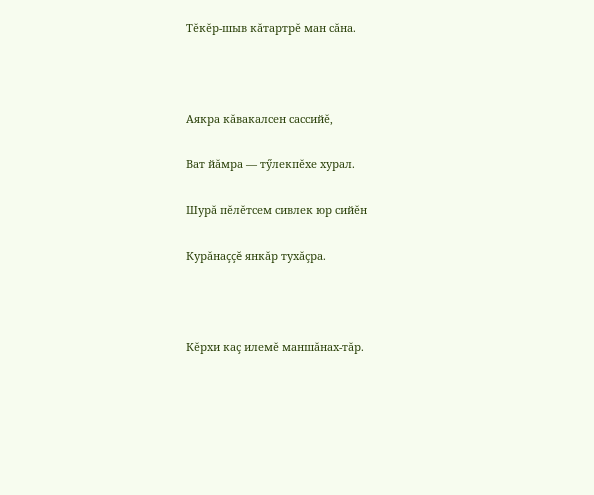Тĕкĕр-шыв кăтартрĕ ман сăна.



Аякра кăвакалсен сассийĕ,

Ват йăмра — тӳлекпĕхе хурал.

Шурă пĕлĕтсем сивлек юр сийĕн

Курăнаççĕ янкăр тухăçра.



Кĕрхи каç илемĕ маншăнах-тăр.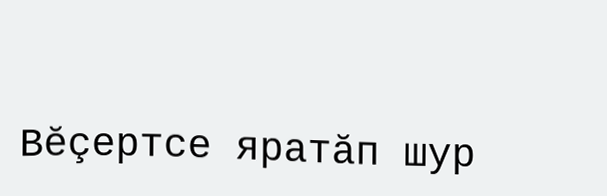Вĕçертсе яратăп шур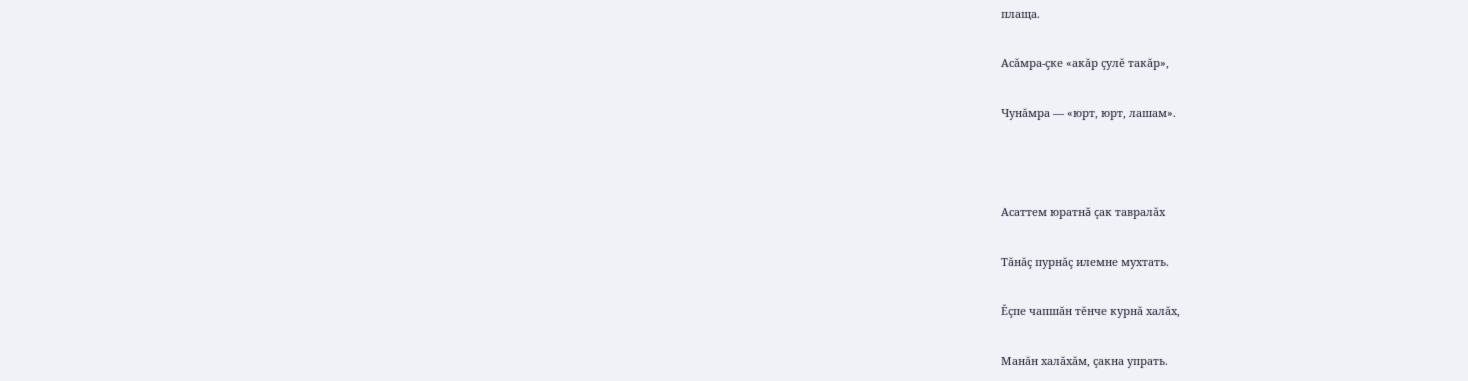плаща.

Асăмра-çке «акăр çулĕ такăр»,

Чунăмра — «юрт, юрт, лашам».



Асаттем юратнă çак тавралăх

Тăнăç пурнăç илемне мухтать.

Ĕçпе чапшăн тĕнче курнă халăх,

Манăн халăхăм, çакна упрать.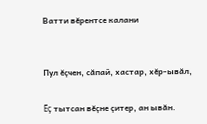Ватти вĕрентсе калани


Пул ĕçчен, сăпай, хастар, хĕр-ывăл,

Ĕç тытсан вĕçне çитер, ан ывăн.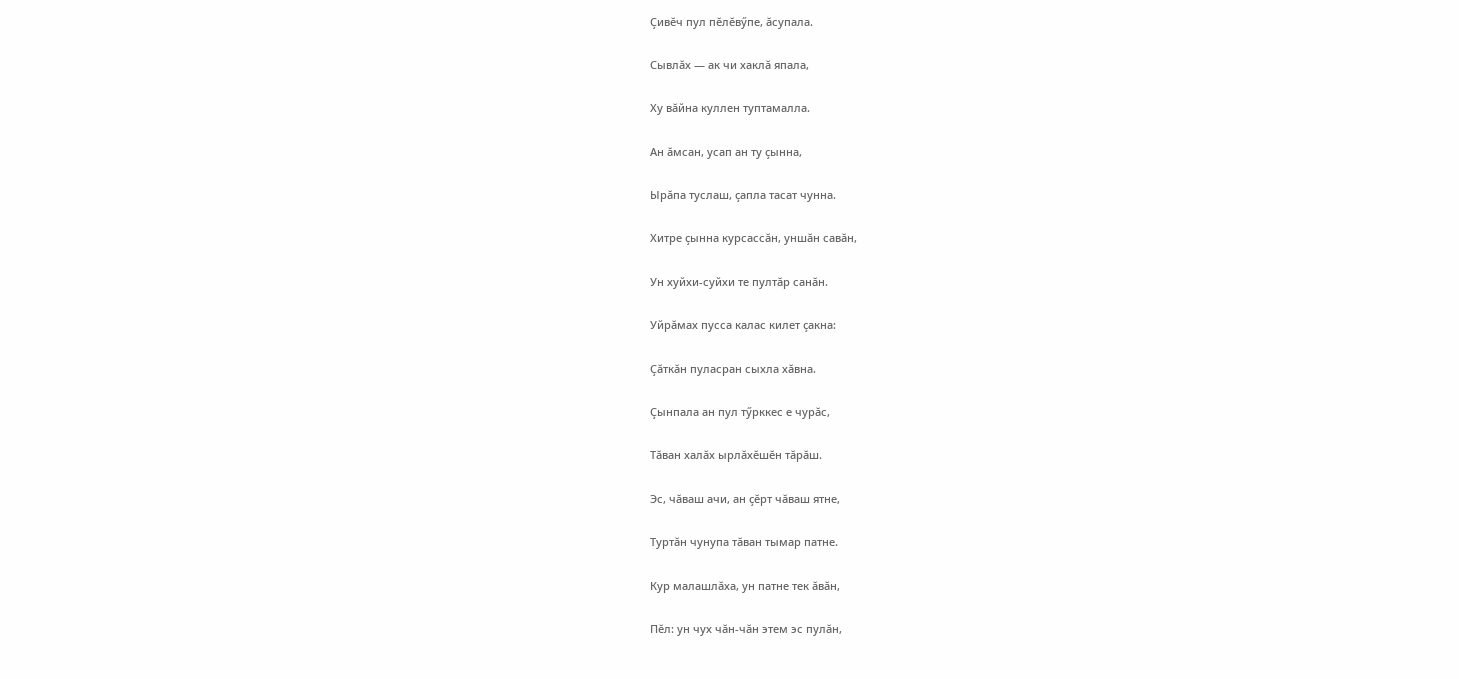Çивĕч пул пĕлĕвӳпе, ăсупала.

Сывлăх — ак чи хаклă япала,

Ху вăйна куллен туптамалла.

Ан ăмсан, усап ан ту çынна,

Ырăпа туслаш, çапла тасат чунна.

Хитре çынна курсассăн, уншăн савăн,

Ун хуйхи-суйхи те пултăр санăн.

Уйрăмах пусса калас килет çакна:

Çăткăн пуласран сыхла хăвна.

Çынпала ан пул тӳрккес е чурăс,

Тăван халăх ырлăхĕшĕн тăрăш.

Эс, чăваш ачи, ан çĕрт чăваш ятне,

Туртăн чунупа тăван тымар патне.

Кур малашлăха, ун патне тек ăвăн,

Пĕл: ун чух чăн-чăн этем эс пулăн,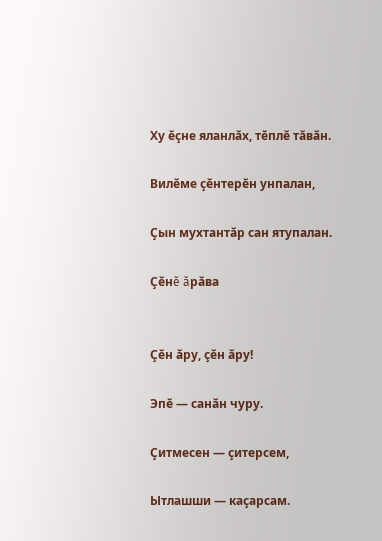Ху ĕçне яланлăх, тĕплĕ тăвăн.

Вилĕме çĕнтерĕн унпалан,

Çын мухтантăр сан ятупалан.

Çĕнĕ ăрăва


Çĕн ăру, çĕн ăру!

Эпĕ — санăн чуру.

Çитмесен — çитерсем,

Ытлашши — каçарсам.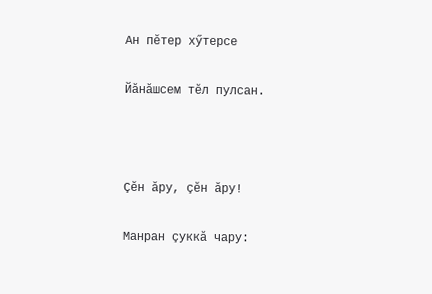Ан пĕтер хӳтерсе

Йăнăшсем тĕл пулсан.



Çĕн ăру, çĕн ăру!

Манран çуккă чару: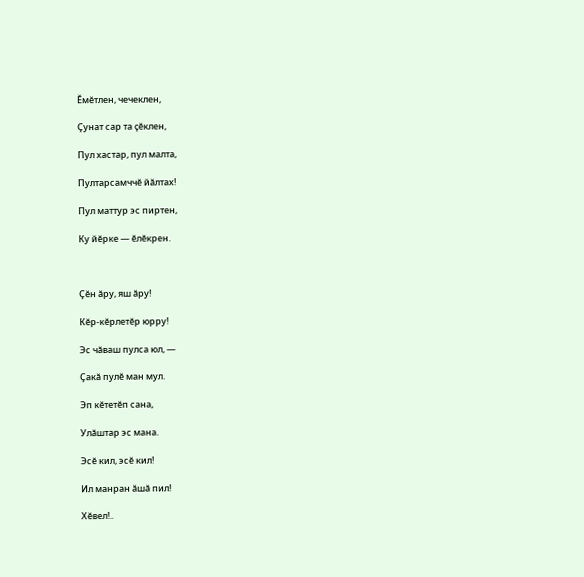Ĕмĕтлен, чечеклен,

Çунат сар та çĕклен,

Пул хастар, пул малта,

Пултарсамччĕ йăлтах!

Пул маттур эс пиртен,

Ку йĕрке — ĕлĕкрен.



Çĕн ăру, яш ăру!

Кĕр-кĕрлетĕр юрру!

Эс чăваш пулса юл, —

Çакă пулĕ ман мул.

Эп кĕтетĕп сана,

Улăштар эс мана.

Эсĕ кил, эсĕ кил!

Ил манран ăшă пил!

Хĕвел!..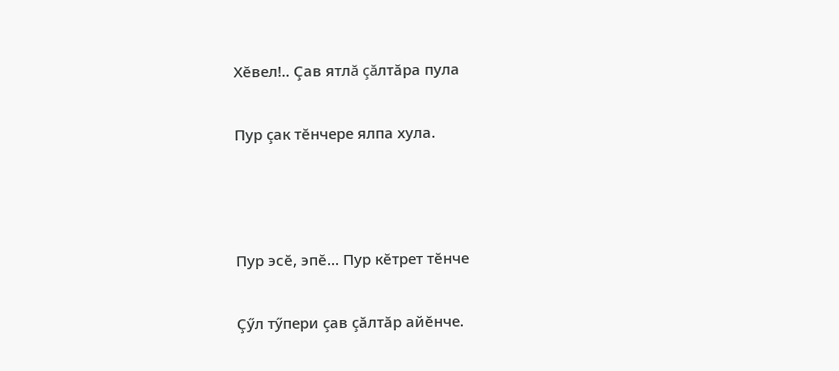Хĕвел!.. Çав ятлă çăлтăра пула

Пур çак тĕнчере ялпа хула.



Пур эсĕ, эпĕ... Пур кĕтрет тĕнче

Çӳл тӳпери çав çăлтăр айĕнче.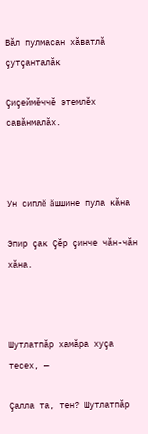Вăл пулмасан хăватлă çутçанталăк

Çиçеймĕччĕ этемлĕх савăнмалăх.



Ун сиплĕ ăшшине пула кăна

Эпир çак Çĕр çинче чăн-чăн хăна.



Шутлатпăр хамăра хуçа тесех, —

Çалла та, тен? Шутлатпăр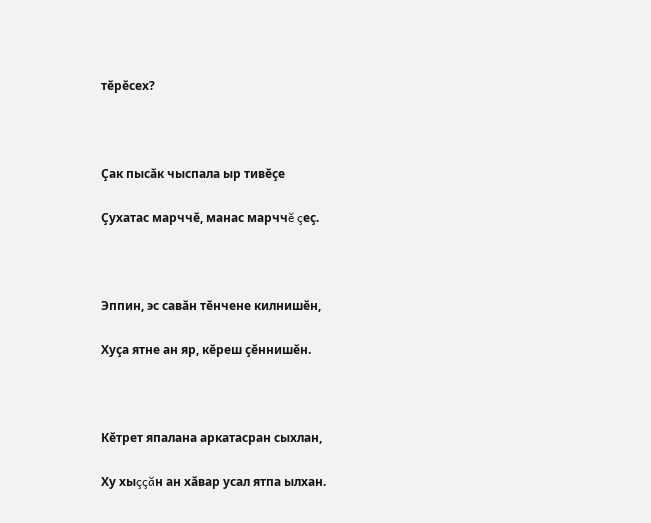тĕрĕсех?



Çак пысăк чыспала ыр тивĕçе

Çухатас марччĕ, манас марччĕ çеç.



Эппин, эс савăн тĕнчене килнишĕн,

Хуçа ятне ан яр, кĕреш çĕннишĕн.



Кĕтрет япалана аркатасран сыхлан,

Ху хыççăн ан хăвар усал ятпа ылхан.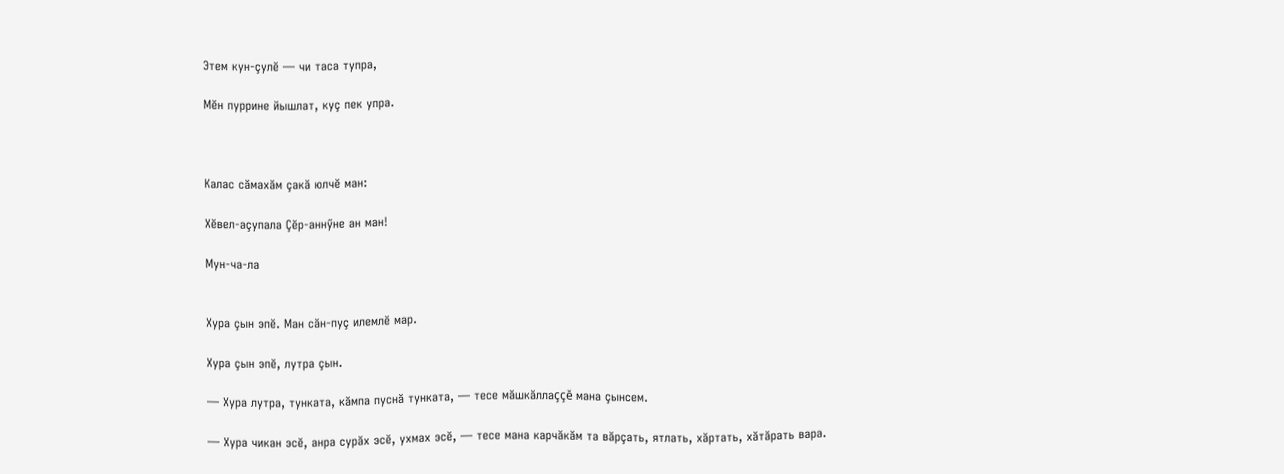Этем кун-çулĕ — чи таса тупра,

Мĕн пуррине йышлат, куç пек упра.



Калас сăмахăм çакă юлчĕ ман:

Хĕвел-аçупала Çĕр-аннӳне ан ман!

Мун-ча-ла


Хура çын эпĕ. Ман сăн-пуç илемлĕ мар.

Хура çын эпĕ, лутра çын.

— Хура лутра, тунката, кăмпа пуснă тунката, — тесе мăшкăллаççĕ мана çынсем.

— Хура чикан эсĕ, анра сурăх эсĕ, ухмах эсĕ, — тесе мана карчăкăм та вăрçать, ятлать, хăртать, хăтăрать вара.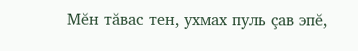Мĕн тăвас тен, ухмах пуль çав эпĕ,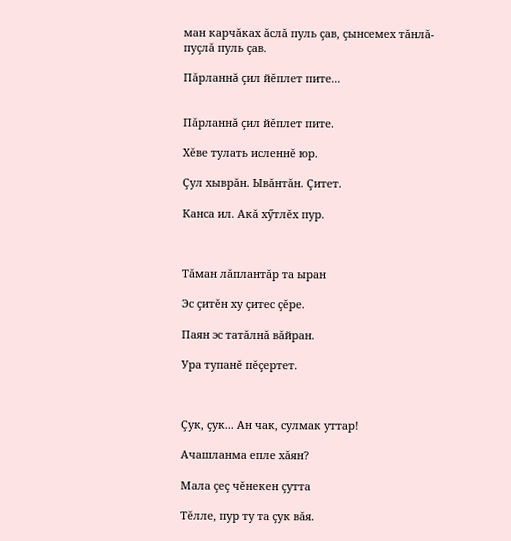ман карчăках ăслă пуль çав, çынсемех тăнлă-пуçлă пуль çав.

Пăрланнă çил йĕплет пите...


Пăрланнă çил йĕплет пите.

Хĕве тулать исленнĕ юр.

Çул хыврăн. Ывăнтăн. Çитет.

Канса ил. Акă хӳтлĕх пур.



Тăман лăплантăр та ыран

Эс çитĕн ху çитес çĕре.

Паян эс татăлнă вăйран.

Ура тупанĕ пĕçертет.



Çук, çук... Ан чак, сулмак уттар!

Ачашланма епле хăян?

Мала çеç чĕнекен çутта

Тĕлле, пур ту та çук вăя.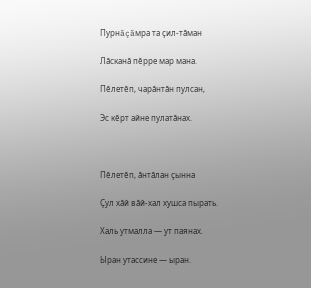Пурнăçăмра та çил-тăман

Лăсканă пĕрре мар мана.

Пĕлетĕп, чарăнтăн пулсан,

Эс кĕрт айне пулатăнах.



Пĕлетĕп, ăнтăлан çынна

Çул хăй вăй-хал хушса пырать.

Халь утмалла — ут паянах.

Ыран утассине — ыран.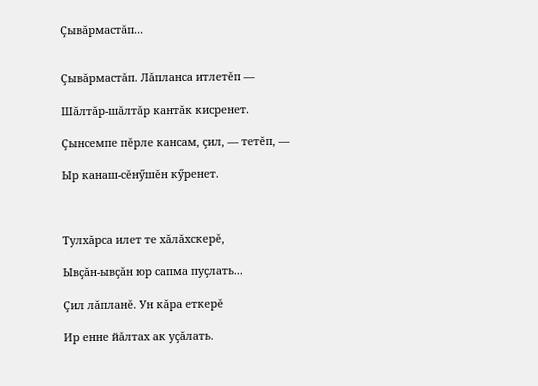Çывăрмастăп...


Çывăрмастăп. Лăпланса итлетĕп —

Шăлтăр-шăлтăр кантăк кисренет.

Çынсемпе пĕрле кансам, çил, — тетĕп, —

Ыр канаш-сĕнӳшĕн кӳренет.



Тулхăрса илет те хăлăхскерĕ,

Ывçăн-ывçăн юр сапма пуçлать...

Çил лăпланĕ. Ун кăра еткерĕ

Ир енне йăлтах ак уçăлать.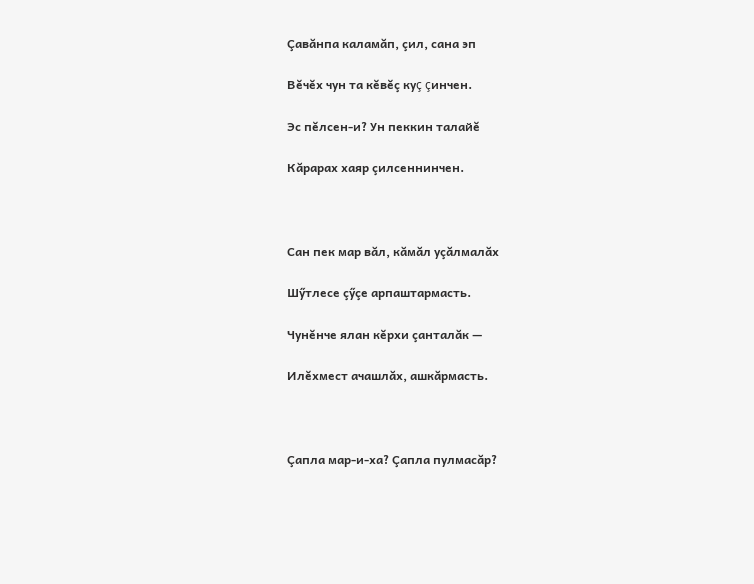Çавăнпа каламăп, çил, сана эп

Вĕчĕх чун та кĕвĕç куç çинчен.

Эс пĕлсен-и? Ун пеккин талайĕ

Кăрарах хаяр çилсеннинчен.



Сан пек мар вăл, кăмăл уçăлмалăх

Шӳтлесе çӳçе арпаштармасть.

Чунĕнче ялан кĕрхи çанталăк —

Илĕхмест ачашлăх, ашкăрмасть.



Çапла мар-и-ха? Çапла пулмасăр?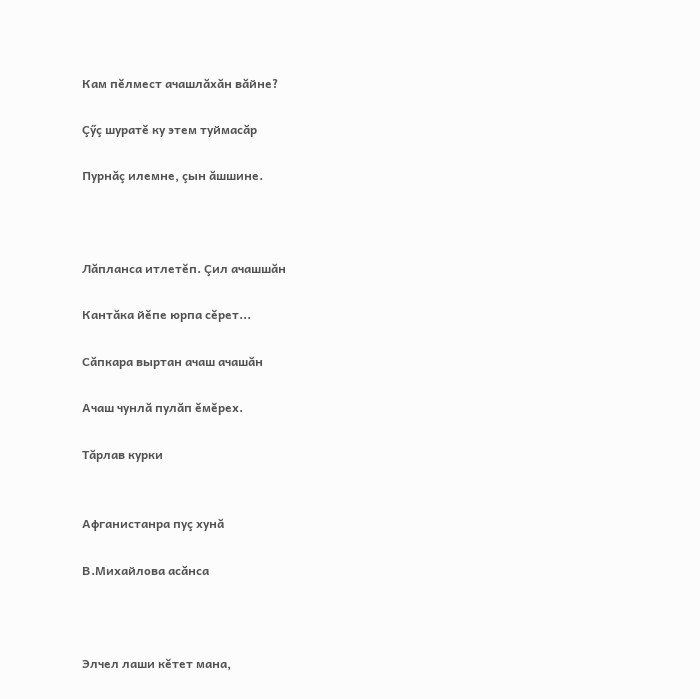Кам пĕлмест ачашлăхăн вăйне?

Çӳç шуратĕ ку этем туймасăр

Пурнăç илемне, çын ăшшине.



Лăпланса итлетĕп. Çил ачашшăн

Кантăка йĕпе юрпа сĕрет...

Сăпкара выртан ачаш ачашăн

Ачаш чунлă пулăп ĕмĕрех.

Тăрлав курки


Афганистанра пуç хунă

В.Михайлова асăнса



Элчел лаши кĕтет мана,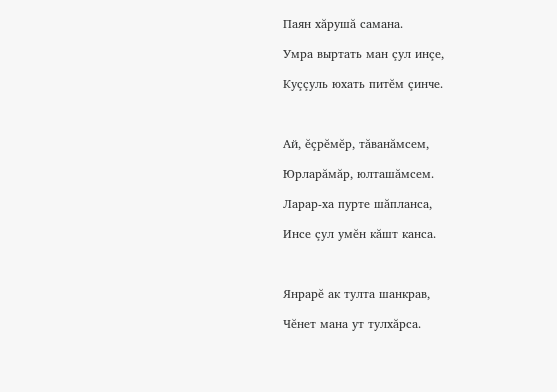Паян хăрушă самана.

Умра выртать ман çул инçе,

Куççуль юхать питĕм çинче.



Ай, ĕçрĕмĕр, тăванăмсем,

Юрларăмăр, юлташăмсем.

Ларар-ха пурте шăпланса,

Инсе çул умĕн кăшт канса.



Янрарĕ ак тулта шанкрав,

Чĕнет мана ут тулхăрса.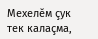Мехелĕм çук тек калаçма,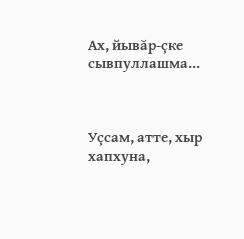Ах, йывăр-çке сывпуллашма...



Уçсам, атте, хыр хапхуна,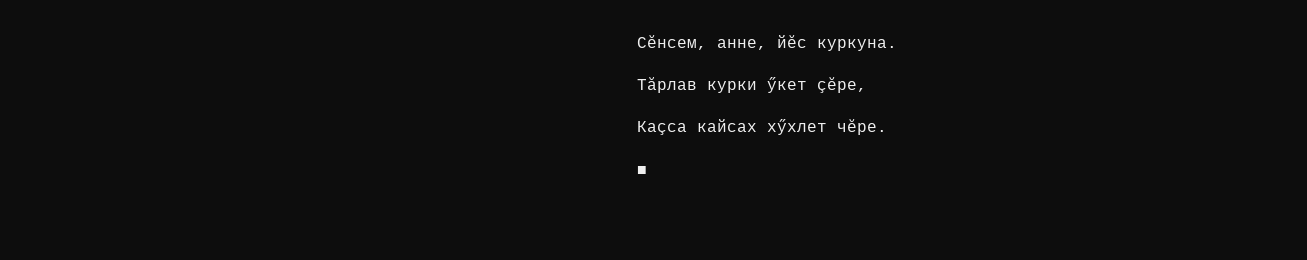Сĕнсем, анне, йĕс куркуна.

Тăрлав курки ӳкет çĕре,

Каçса кайсах хӳхлет чĕре.

■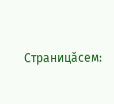Страницăсем: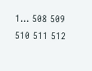1... 508 509 510 511 512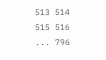513 514 515 516 ... 796